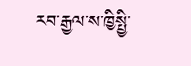རབ་རྒྱལ་ས་ཁྱིསྤྱི་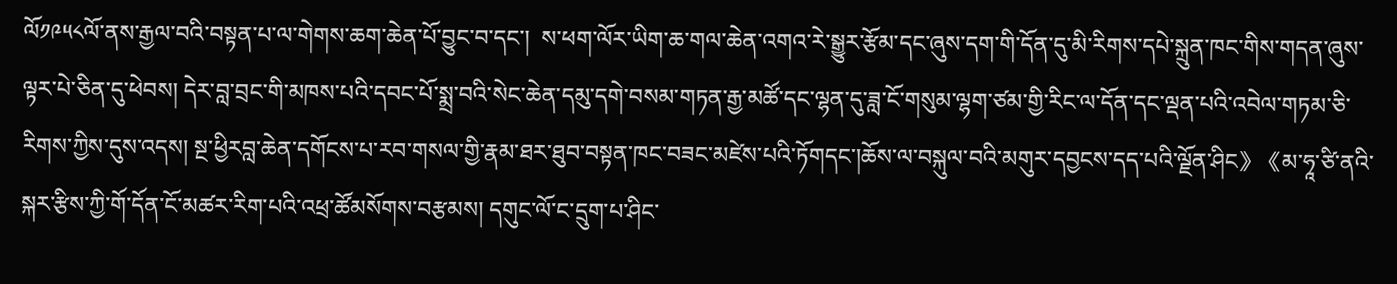ལོ༡༩༥༨ལོ་ནས་རྒྱལ་བའི་བསྟན་པ་ལ་གེགས་ཆག་ཆེན་པོ་བྱུང་བ་དང་།  ས་ཕག་ལོར་ཡིག་ཆ་གལ་ཆེན་འགའ་རེ་སྒྱུར་རྩོམ་དང་ཞུས་དག་གི་དོན་དུ་མི་རིགས་དཔེ་སྐྲུན་ཁང་གིས་གདན་ཞུས་ལྟར་པེ་ཅིན་དུ་ཕེབས། དེར་བླ་བྲང་གི་མཁས་པའི་དབང་པོ་སྨྲ་བའི་སེང་ཆེན་དམུ་དགེ་བསམ་གཏན་རྒྱ་མཚོ་དང་ལྷན་དུ་ཟླ་ངོ་གསུམ་ལྷག་ཙམ་གྱི་རིང་ལ་དོན་དང་ལྡན་པའི་འབེལ་གཏམ་ཅི་རིགས་ཀྱིས་དུས་འདས། སྔ་ཕྱིརབླ་ཆེན་དགོངས་པ་རབ་གསལ་གྱི་རྣམ་ཐར་ཐུབ་བསྟན་ཁང་བཟང་མཛེས་པའི་ཏོགདང་།ཆོས་ལ་བསྐུལ་བའི་མགུར་དབྱངས་དད་པའི་ལྗོན་ཤིང》《མ་ཧཱ་ཙི་ནའི་སྐར་རྩིས་ཀྱི་གོ་དོན་ངོ་མཚར་རིག་པའི་འཕྲ་ཚོམསོགས་བརྩམས། དགུང་ལོ་ང་དྲུག་པ་ཤིང་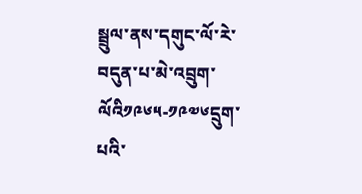སྦྲུལ་ནས་དགུང་ལོ་རེ་བདུན་པ་མེ་འབྲུག་ལོའི༡༩༦༥-༡༩༧༦དྲུག་པའི་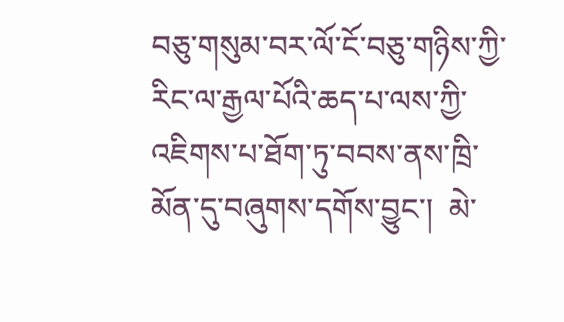བཅུ་གསུམ་བར་ལོ་ངོ་བཅུ་གཉིས་ཀྱི་རིང་ལ་རྒྱལ་པོའི་ཆད་པ་ལས་ཀྱི་འཇིགས་པ་ཐོག་ཏུ་བབས་ནས་ཁྲི་མོན་དུ་བཞུགས་དགོས་བྱུང་།  མེ་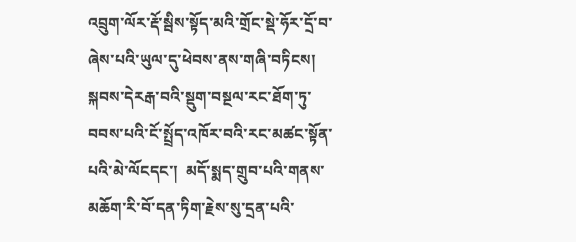འབྲུག་ལོར་རྡོ་སྦིས་སྟོད་མའི་གྲོང་སྡེ་ཧོར་དྲོ་བ་ཞེས་པའི་ཡུལ་དུ་ཕེབས་ནས་གཞི་བཏིངས། སྐབས་དེརརྒ་བའི་སྡུག་བསྔལ་རང་ཐོག་ཏུ་བབས་པའི་ངོ་སྤྲོད་འཁོར་བའི་རང་མཚང་སྟོན་པའི་མེ་ལོངདང་།  མདོ་སྨད་གྲུབ་པའི་གནས་མཆོག་རི་བོ་དན་ཏིག་རྗེས་སུ་དྲན་པའི་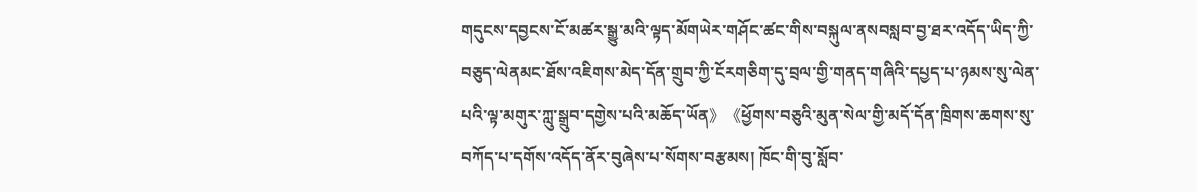གདུངས་དབྱངས་ངོ་མཚར་སྒྱུ་མའི་ལྟད་མོགཡེར་གཤོང་ཚང་གིས་བསྐུལ་ནསབསླབ་བྱ་ཐར་འདོད་ཡིད་ཀྱི་བཅུད་ལེནམང་ཐོས་འཇིགས་མེད་དོན་གྲུབ་ཀྱི་ངོརགཅིག་དུ་བྲལ་གྱི་གནད་གཞིའི་དཔྱད་པ་ཉམས་སུ་ལེན་པའི་ལྟ་མགུར་ཀླུ་སྒྲུབ་དགྱེས་པའི་མཆོད་ཡོན》《ཕྱོགས་བཅུའི་མུན་སེལ་གྱི་མདོ་དོན་ཁྲིགས་ཆགས་སུ་བཀོད་པ་དགོས་འདོད་ནོར་བུཞེས་པ་སོགས་བརྩམས། ཁོང་གི་བུ་སློབ་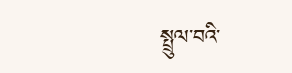སྤྲུལ་བའི་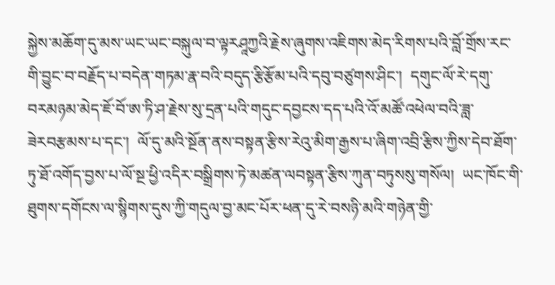སྐྱེས་མཆོག་དུ་མས་ཡང་ཡང་བསྐུལ་བ་ལྟརཤཱཀྱའི་རྗེས་ཞུགས་འཇིགས་མེད་རིགས་པའི་བློ་གྲོས་རང་གི་བྱུང་བ་བརྗོད་པ་བདེན་གཏམ་རྣ་བའི་བདུད་རྩིརྩོམ་པའི་དབུ་བཙུགས་ཤིང་།  དགུང་ལོ་རེ་དགུ་བརམཉམ་མེད་ཇོ་བོ་ཨ་ཏི་ཤ་རྗེས་སུ་དྲན་པའི་གདུང་དབྱངས་དད་པའི་འོ་མཚོ་འཕེལ་བའི་ཟླ་ཟེརབརྩམས་པ་དང་།  ལོ་དུ་མའི་སྔོན་ནས་བསྟན་རྩིས་རེའུ་མིག་རྒྱས་པ་ཞིག་འབྲི་རྩིས་ཀྱིས་དེབ་ཐོག་ཏུ་ཐོ་འགོད་བྱས་པ་ལོ་སྔ་ཕྱི་འདིར་བསྒྲིགས་ཏེ་མཚན་ལབསྟན་རྩིས་ཀུན་བཏུསསུ་གསོལ།  ཡང་ཁོང་གི་ཐུགས་དགོངས་ལ་སྙིགས་དུས་ཀྱི་གདུལ་བྱ་མང་པོར་ཕན་དུ་རེ་བསཉི་མའི་གཉེན་གྱི་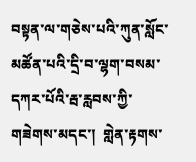བསྟན་ལ་གཅེས་པའི་ཀུན་སློང་མཚོན་པའི་དྲི་བ་ལྷག་བསམ་དཀར་པོའི་རྦ་རླབས་ཀྱི་གཟེགས་མདང་།  གླེན་རྟགས་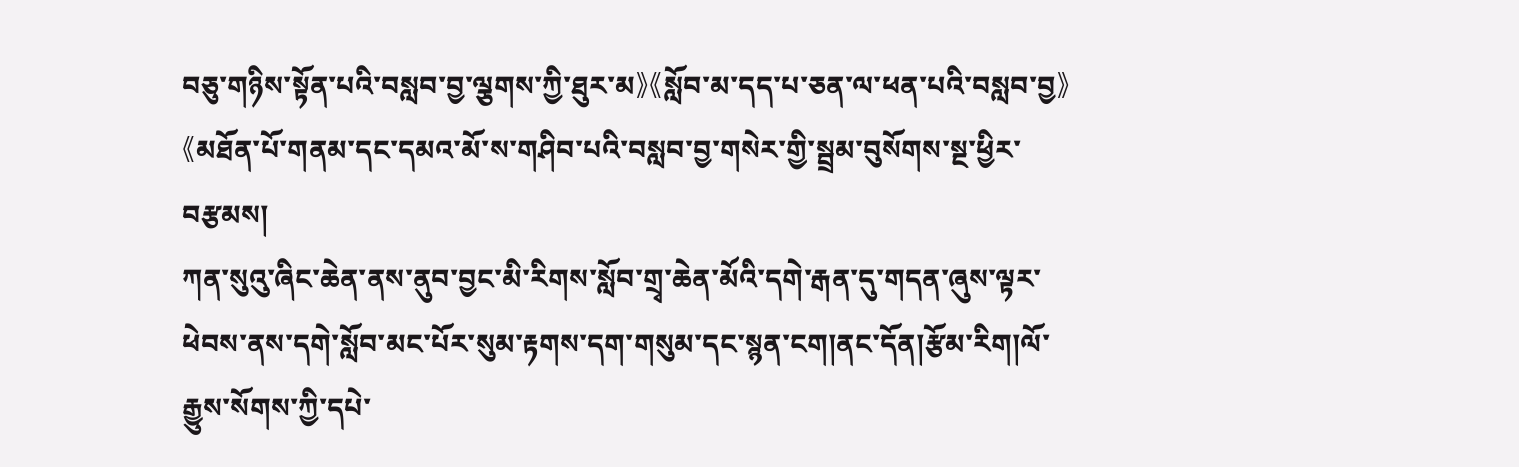བཅུ་གཉིས་སྟོན་པའི་བསླབ་བྱ་ལྕགས་ཀྱི་ཐུར་མ》《སློབ་མ་དད་པ་ཅན་ལ་ཕན་པའི་བསླབ་བྱ》《མཐོན་པོ་གནམ་དང་དམའ་མོ་ས་གཤིབ་པའི་བསླབ་བྱ་གསེར་གྱི་སྦྲམ་བུསོགས་སྔ་ཕྱིར་བརྩམས།
ཀན་སུའུ་ཞིང་ཆེན་ནས་ནུབ་བྱང་མི་རིགས་སློབ་གྲྭ་ཆེན་མོའི་དགེ་རྒན་དུ་གདན་ཞུས་ལྟར་ཕེབས་ནས་དགེ་སློབ་མང་པོར་སུམ་རྟགས་དག་གསུམ་དང་སྙན་ངག།ནང་དོན།རྩོམ་རིག།ལོ་རྒྱུས་སོགས་ཀྱི་དཔེ་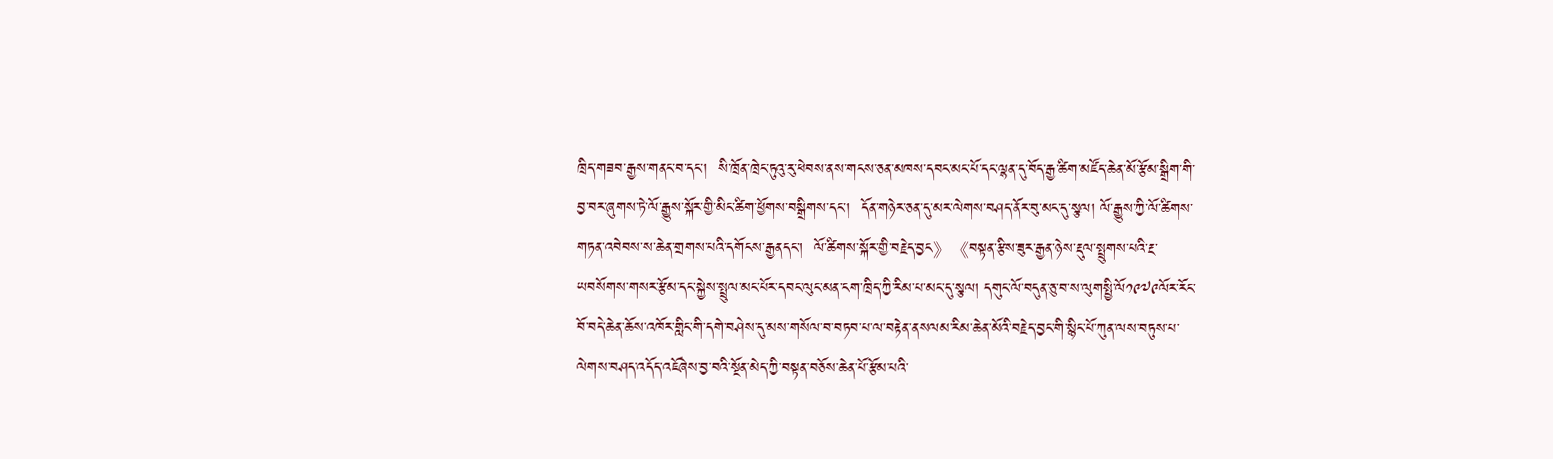ཁྲིད་གཟབ་རྒྱས་གནང་བ་དང་།  སི་ཁྲོན་ཁྲེང་ཏུའུ་རུ་ཕེབས་ནས་གངས་ཅན་མཁས་དབང་མང་པོ་དང་ལྷན་དུ་བོད་རྒྱ་ཚིག་མཛོད་ཆེན་མོ་རྩོམ་སྒྲིག་གི་བྱ་བར་ཞུགས་ཏེ་ལོ་རྒྱུས་སྐོར་གྱི་མིང་ཚིག་ཕྱོགས་བསྒྲིགས་དང་།  དོན་གཉེར་ཅན་དུ་མར་ལེགས་བཤད་ནོར་བུ་མང་དུ་སྩལ། ལོ་རྒྱུས་ཀྱི་ལོ་ཚིགས་གཏན་འབེབས་ས་ཆེན་གྲགས་པའི་དགོངས་རྒྱནདང་།  ལོ་ཚིགས་སྐོར་གྱི་བརྗེད་བྱང》《བསྟན་རྩིས་ཟུར་རྒྱན་ཉེས་རྡུལ་སྤྲུགས་པའི་རྔ་ཡབསོགས་གསར་རྩོམ་དང་སྐྱེས་སྤྲུལ་མང་པོར་དབང་ལུང་མན་ངག་ཁྲིད་ཀྱི་རིམ་པ་མང་དུ་སྩལ། དགུང་ལོ་བདུན་ཅུ་བ་ས་ལུགསྤྱི་ལོ༡༩༧༩ལོར་རོང་བོ་བདེ་ཆེན་ཆོས་འཁོར་གླིང་གི་དགེ་བཤེས་དུ་མས་གསོལ་བ་བཏབ་པ་ལ་བརྟེན་ནསལམ་རིམ་ཆེན་མོའི་བརྗེད་བྱང་གི་སྙིང་པོ་ཀུན་ལས་བཏུས་པ་ལེགས་བཤད་འདོད་འཇོཞེས་བྱ་བའི་སྔོན་མེད་ཀྱི་བསྟན་བཅོས་ཆེན་པོ་རྩོམ་པའི་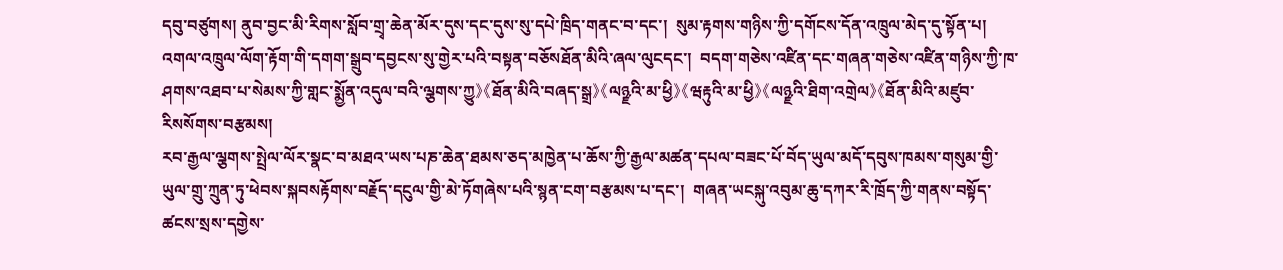དབུ་བཙུགས། ནུབ་བྱང་མི་རིགས་སློབ་གྲྭ་ཆེན་མོར་དུས་དང་དུས་སུ་དཔེ་ཁྲིད་གནང་བ་དང་།  སུམ་རྟགས་གཉིས་ཀྱི་དགོངས་དོན་འཁྲུལ་མེད་དུ་སྟོན་པ། འགལ་འཁྲུལ་ལོག་རྟོག་གི་དགག་སྒྲུབ་དབྱངས་སུ་གྱེར་པའི་བསྟན་བཅོསཐོན་མིའི་ཞལ་ལུངདང་།  བདག་གཅེས་འཛིན་དང་གཞན་གཅེས་འཛིན་གཉིས་ཀྱི་ཁ་ཤགས་འཐབ་པ་སེམས་ཀྱི་གླང་སྨྱོན་འདུལ་བའི་ལྕགས་ཀྱུ》《ཐོན་མིའི་བཞད་སྒྲ》《ལཉྫའི་མ་ཕྱི》《ཝརྟུའི་མ་ཕྱི》《ལཉྫའི་ཐིག་འགྲེལ》《ཐོན་མིའི་མཛུབ་རིསསོགས་བརྩམས།
རབ་རྒྱལ་ལྕགས་སྤྲེལ་ལོར་སྣང་བ་མཐའ་ཡས་པཎ་ཆེན་ཐམས་ཅད་མཁྱེན་པ་ཆོས་ཀྱི་རྒྱལ་མཚན་དཔལ་བཟང་པོ་བོད་ཡུལ་མདོ་དབུས་ཁམས་གསུམ་གྱི་ཡུལ་གྲུ་ཀྲུན་ཏུ་ཕེབས་སྐབསརྟོགས་བརྗོད་དངུལ་གྱི་མེ་ཏོགཞེས་པའི་སྙན་ངག་བརྩམས་པ་དང་།  གཞན་ཡངསྐུ་འབུམ་ཆུ་དཀར་རི་ཁྲོད་ཀྱི་གནས་བསྟོད་ཚངས་སྲས་དགྱེས་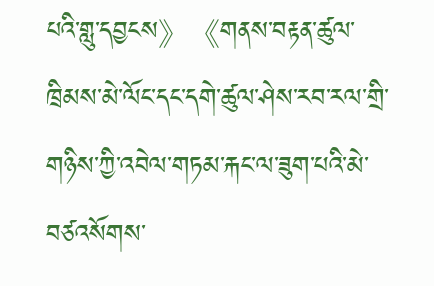པའི་གླུ་དབྱངས》《གནས་བརྟན་ཚུལ་ཁྲིམས་མེ་ལོང་དང་དགེ་ཚུལ་ཤེས་རབ་རལ་གྲི་གཉིས་ཀྱི་འབེལ་གཏམ་རྐང་ལ་ཟུག་པའི་མེ་བཙའསོགས་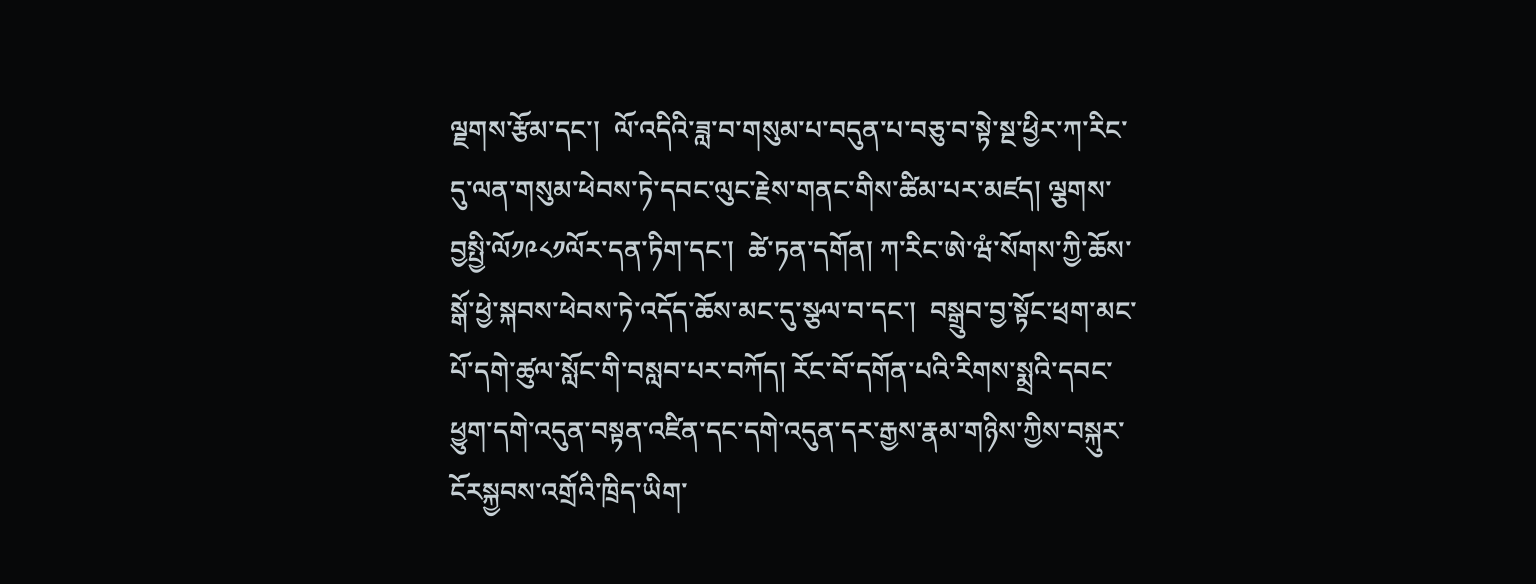ལྗགས་རྩོམ་དང་།  ལོ་འདིའི་ཟླ་བ་གསུམ་པ་བདུན་པ་བཅུ་བ་སྟེ་སྔ་ཕྱིར་ཀ་རིང་དུ་ལན་གསུམ་ཕེབས་ཏེ་དབང་ལུང་རྗེས་གནང་གིས་ཚིམ་པར་མཛད། ལྕགས་བྱསྤྱི་ལོ༡༩༨༡ལོར་དན་ཏིག་དང་།  ཚེ་ཏན་དགོན། ཀ་རིང་ཨེ་ཝཾ་སོགས་ཀྱི་ཆོས་སྒོ་ཕྱེ་སྐབས་ཕེབས་ཏེ་འདོད་ཆོས་མང་དུ་སྩལ་བ་དང་།  བསྒྲུབ་བྱ་སྟོང་ཕྲག་མང་པོ་དགེ་ཚུལ་སློང་གི་བསླབ་པར་བཀོད། རོང་བོ་དགོན་པའི་རིགས་སྨྲའི་དབང་ཕྱུག་དགེ་འདུན་བསྟན་འཛིན་དང་དགེ་འདུན་དར་རྒྱས་རྣམ་གཉིས་ཀྱིས་བསྐུར་ངོརསྐྱབས་འགྲོའི་ཁྲིད་ཡིག་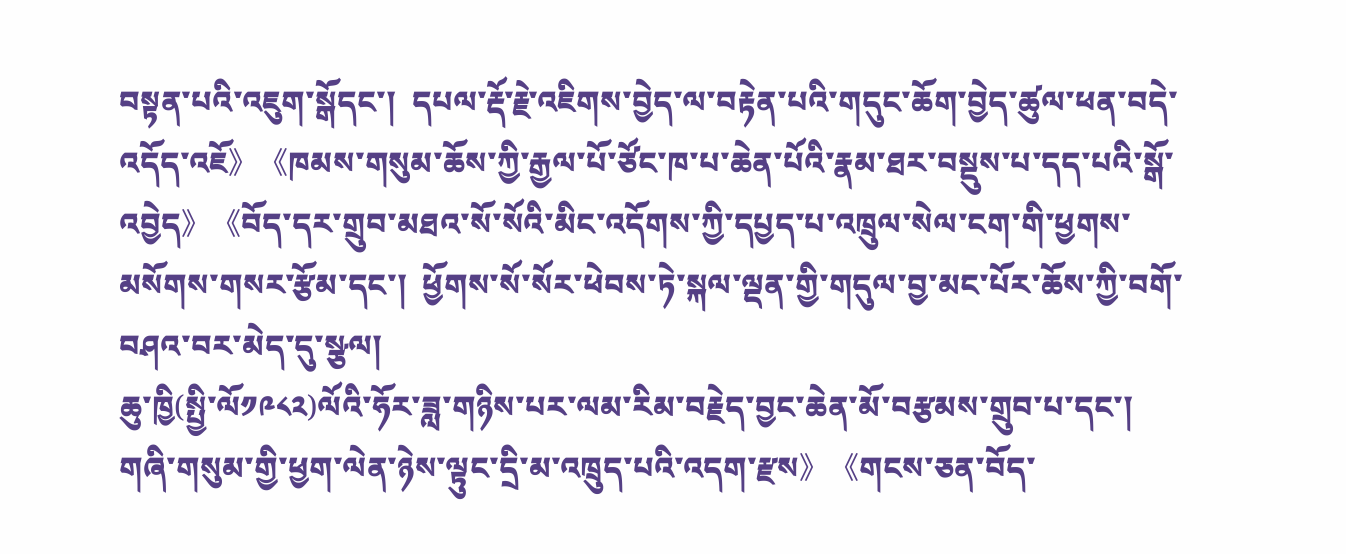བསྟན་པའི་འཇུག་སྒོདང་།  དཔལ་རྡོ་རྗེ་འཇིགས་བྱེད་ལ་བརྟེན་པའི་གདུང་ཆོག་བྱེད་ཚུལ་ཕན་བདེ་འདོད་འཇོ》《ཁམས་གསུམ་ཆོས་ཀྱི་རྒྱལ་པོ་ཙོང་ཁ་པ་ཆེན་པོའི་རྣམ་ཐར་བསྡུས་པ་དད་པའི་སྒོ་འབྱེད》《བོད་དར་གྲུབ་མཐའ་སོ་སོའི་མིང་འདོགས་ཀྱི་དཔྱད་པ་འཁྲུལ་སེལ་ངག་གི་ཕྱགས་མསོགས་གསར་རྩོམ་དང་།  ཕྱོགས་སོ་སོར་ཕེབས་ཏེ་སྐལ་ལྡན་གྱི་གདུལ་བྱ་མང་པོར་ཆོས་ཀྱི་བགོ་བཤའ་བར་མེད་དུ་སྩལ།
ཆུ་ཁྱི(སྤྱི་ལོ༡༩༨༢)ལོའི་ཧོར་ཟླ་གཉིས་པར་ལམ་རིམ་བརྗེད་བྱང་ཆེན་མོ་བརྩམས་གྲུབ་པ་དང་།  གཞི་གསུམ་གྱི་ཕྱག་ལེན་ཉེས་ལྟུང་དྲི་མ་འཁྲུད་པའི་འདག་རྫས》《གངས་ཅན་བོད་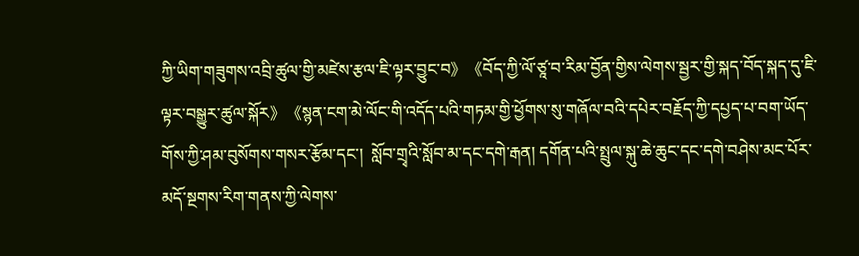ཀྱི་ཡིག་གཟུགས་འབྲི་ཚུལ་གྱི་མཛེས་རྩལ་ཇི་ལྟར་བྱུང་བ》《བོད་ཀྱི་ལོ་ཙཱ་བ་རིམ་བྱོན་གྱིས་ལེགས་སྦྱར་གྱི་སྐད་བོད་སྐད་དུ་ཇི་ལྟར་བསྒྱུར་ཚུལ་སྐོར》《སྙན་ངག་མེ་ལོང་གི་འདོད་པའི་གཏམ་གྱི་ཕྱོགས་སུ་གཞོལ་བའི་དཔེར་བརྗོད་ཀྱི་དཔྱད་པ་བག་ཡོད་གོས་ཀྱི་ཤམ་བུསོགས་གསར་རྩོམ་དང་།  སློབ་གྲྭའི་སློབ་མ་དང་དགེ་རྒན། དགོན་པའི་སྤྲུལ་སྐུ་ཆེ་ཆུང་དང་དགེ་བཤེས་མང་པོར་མདོ་སྔགས་རིག་གནས་ཀྱི་ལེགས་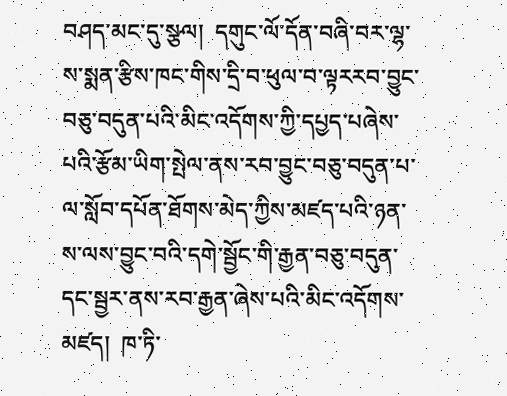བཤད་མང་དུ་སྩལ།  དགུང་ལོ་དོན་བཞི་བར་ལྷ་ས་སྨན་རྩིས་ཁང་གིས་དྲི་བ་ཕུལ་བ་ལྟརརབ་བྱུང་བཅུ་བདུན་པའི་མིང་འདོགས་ཀྱི་དཔྱད་པཞེས་པའི་རྩོམ་ཡིག་སྤེལ་ནས་རབ་བྱུང་བཅུ་བདུན་པ་ལ་སློབ་དཔོན་ཐོགས་མེད་ཀྱིས་མཛད་པའི་ཉན་ས་ལས་བྱུང་བའི་དགེ་སྦྱོང་གི་རྒྱན་བཅུ་བདུན་དང་སྦྱར་ནས་རབ་རྒྱན་ཞེས་པའི་མིང་འདོགས་མཛད།  ཁ་ཏི་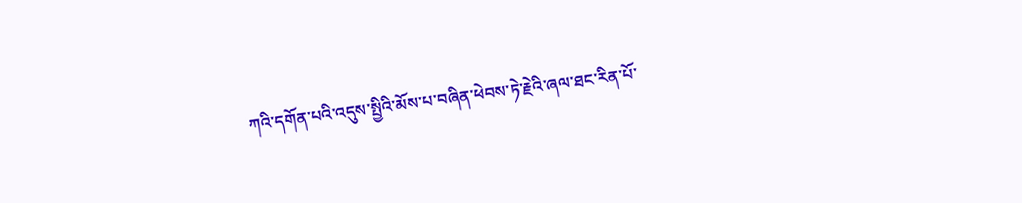ཀའི་དགོན་པའི་འདུས་སྤྱིའི་མོས་པ་བཞིན་ཕེབས་ཏེ་རྗེའི་ཞལ་ཐང་རིན་པོ་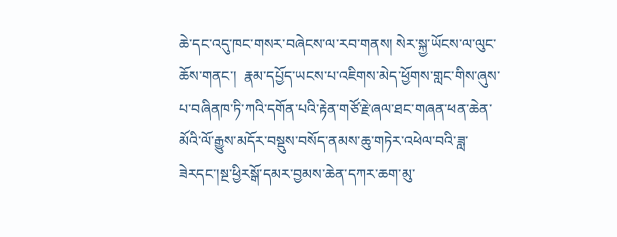ཆེ་དང་འདུ་ཁང་གསར་བཞེངས་ལ་རབ་གནས། སེར་སྐྱ་ཡོངས་ལ་ལུང་ཆོས་གནང་།  རྣམ་དཔྱོད་ཡངས་པ་འཇིགས་མེད་ཕྱོགས་གླང་གིས་ཞུས་པ་བཞིནཁ་ཏི་ཀའི་དགོན་པའི་རྟེན་གཙོ་རྗེ་ཞལ་ཐང་གཞན་ཕན་ཆེན་མོའི་ལོ་རྒྱུས་མདོར་བསྡུས་བསོད་ནམས་ཆུ་གཏེར་འཕེལ་བའི་ཟླ་ཟེརདང་།སྔ་ཕྱིརསྒོ་དམར་བྱམས་ཆེན་དཀར་ཆག་མུ་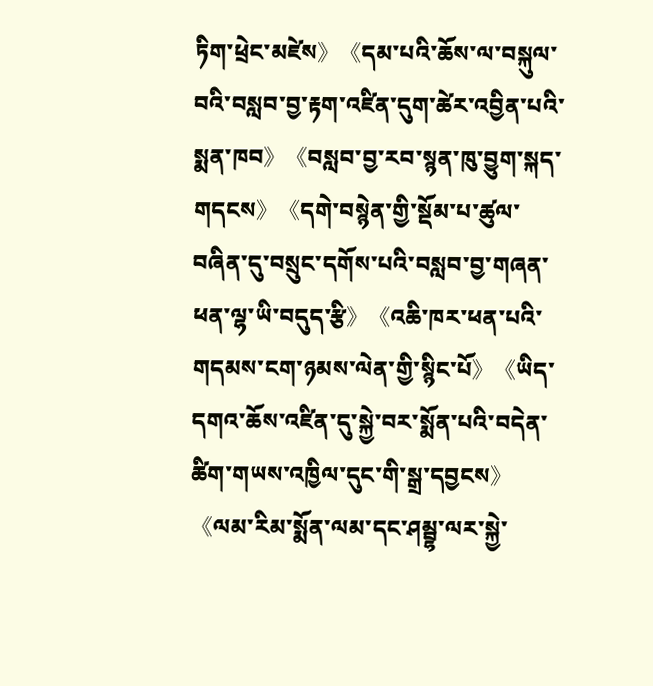ཏིག་ཕྲེང་མཛེས》《དམ་པའི་ཆོས་ལ་བསྐུལ་བའི་བསླབ་བྱ་རྟག་འཛིན་དུག་ཚེར་འབྱིན་པའི་སྨན་ཁབ》《བསླབ་བྱ་རབ་སྙན་ཁུ་བྱུག་སྐད་གདངས》《དགེ་བསྙེན་གྱི་སྡོམ་པ་ཚུལ་བཞིན་དུ་བསྲུང་དགོས་པའི་བསླབ་བྱ་གཞན་ཕན་ལྷ་ཡི་བདུད་རྩི》《འཆི་ཁར་ཕན་པའི་གདམས་ངག་ཉམས་ལེན་གྱི་སྙིང་པོ》《ཡིད་དགའ་ཆོས་འཛིན་དུ་སྐྱེ་བར་སྨོན་པའི་བདེན་ཚིག་གཡས་འཁྱིལ་དུང་གི་སྒྲ་དབྱངས》《ལམ་རིམ་སྨོན་ལམ་དང་ཤམྦྷ་ལར་སྐྱེ་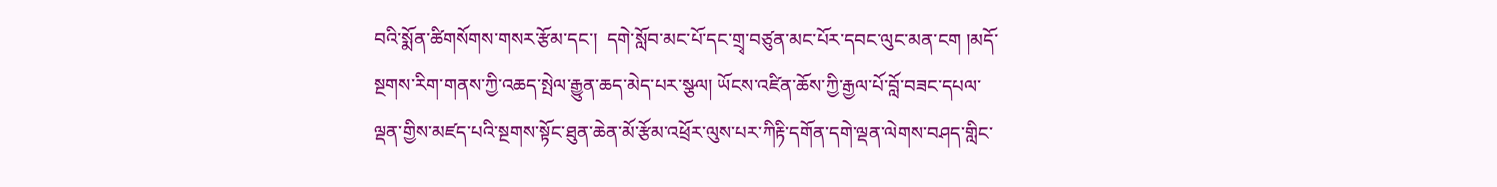བའི་སྨོན་ཚིགསོགས་གསར་རྩོམ་དང་།  དགེ་སློབ་མང་པོ་དང་གྲྭ་བཙུན་མང་པོར་དབང་ལུང་མན་ངག །མདོ་སྔགས་རིག་གནས་ཀྱི་འཆད་སྤེལ་རྒྱུན་ཆད་མེད་པར་སྩལ། ཡོངས་འཛིན་ཆོས་ཀྱི་རྒྱལ་པོ་བློ་བཟང་དཔལ་ལྡན་གྱིས་མཛད་པའི་སྔགས་སྟོང་ཐུན་ཆེན་མོ་རྩོམ་འཕྲོར་ལུས་པར་ཀིརྟི་དགོན་དགེ་ལྡན་ལེགས་བཤད་གླིང་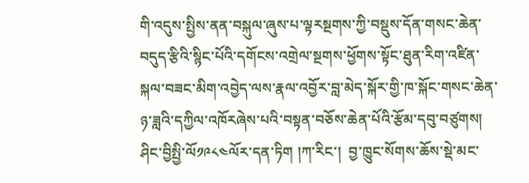གི་འདུས་སྤྱིས་ནན་བསྐུལ་ཞུས་པ་ལྟརསྔགས་ཀྱི་བསྡུས་དོན་གསང་ཆེན་བདུད་རྩིའི་སྙིང་པོའི་དགོངས་འགྲེལ་སྔགས་ཕྱོགས་སྟོང་ཐུན་རིག་འཛིན་སྐལ་བཟང་མིག་འབྱེད་ལས་རྣལ་འབྱོར་བླ་མེད་སྐོར་གྱི་ཁ་སྐོང་གསང་ཆེན་ཉ་ཟླའི་དཀྱིལ་འཁོརཞེས་པའི་བསྟན་བཅོས་ཆེན་པོའི་རྩོམ་དབུ་བཙུགས།
ཤིང་བྱིསྤྱི་ལོ༡༩༨༤ལོར་དན་ཏིག །ཀ་རིང་།  བྱ་ཁྱུང་སོགས་ཆོས་སྡེ་མང་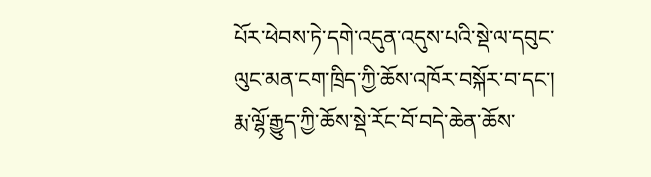པོར་ཕེབས་ཏེ་དགེ་འདུན་འདུས་པའི་སྡེ་ལ་དབུང་ལུང་མན་ངག་ཁྲིད་ཀྱི་ཆོས་འཁོར་བསྐོར་བ་དང་།  རྨ་ལྷོ་རྒྱུད་ཀྱི་ཆོས་སྡེ་རོང་བོ་བདེ་ཆེན་ཆོས་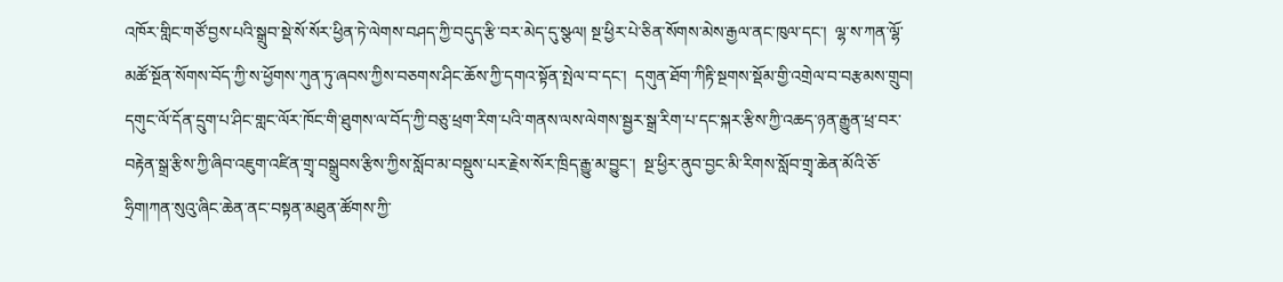འཁོར་གླིང་གཙོ་བྱས་པའི་སྒྲུབ་སྡེ་སོ་སོར་ཕྱིན་ཏེ་ལེགས་བཤད་ཀྱི་བདུད་རྩི་བར་མེད་དུ་སྩལ། སྔ་ཕྱིར་པེ་ཅིན་སོགས་མེས་རྒྱལ་ནང་ཁུལ་དང་།  ལྷ་ས་ཀན་ལྷོ་མཚོ་སྔོན་སོགས་བོད་ཀྱི་ས་ཕྱོགས་ཀུན་ཏུ་ཞབས་ཀྱིས་བཅགས་ཤིང་ཆོས་ཀྱི་དགའ་སྟོན་སྤེལ་བ་དང་།  དགུན་ཐོག་ཀིརྟི་སྔགས་སྡོམ་གྱི་འགྲེལ་བ་བརྩམས་གྲུབ། དགུང་ལོ་དོན་དྲུག་པ་ཤིང་གླང་ལོར་ཁོང་གི་ཐུགས་ལ་བོད་ཀྱི་བཅུ་ཕྲག་རིག་པའི་གནས་ལས་ལེགས་སྦྱར་སྒྲ་རིག་པ་དང་སྐར་རྩིས་ཀྱི་འཆད་ཉན་རྒྱུན་ཕྲ་བར་བརྟེན་སྒྲ་རྩིས་ཀྱི་ཞིབ་འཇུག་འཛིན་གྲྭ་བསྒྲུབས་རྩིས་ཀྱིས་སློབ་མ་བསྡུས་པར་རྗེས་སོར་ཁྲིད་རྒྱུ་མ་བྱུང་།  སྔ་ཕྱིར་ནུབ་བྱང་མི་རིགས་སློབ་གྲྭ་ཆེན་མོའི་ཅོ་ཧྲིག།ཀན་སུའུ་ཞིང་ཆེན་ནང་བསྟན་མཐུན་ཚོགས་ཀྱི་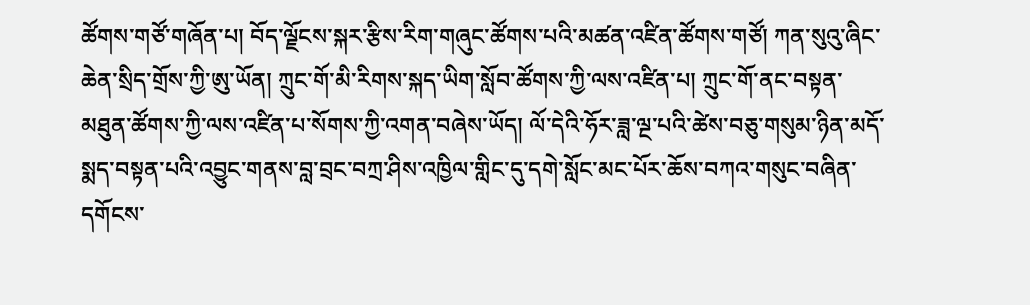ཚོགས་གཙོ་གཞོན་པ། བོད་ལྗོངས་སྐར་རྩིས་རིག་གཞུང་ཚོགས་པའི་མཚན་འཛིན་ཚོགས་གཙོ། ཀན་སུའུ་ཞིང་ཆེན་སྲིད་གྲོས་ཀྱི་ཨུ་ཡོན། ཀྲུང་གོ་མི་རིགས་སྐད་ཡིག་སློབ་ཚོགས་ཀྱི་ལས་འཛིན་པ། ཀྲུང་གོ་ནང་བསྟན་མཐུན་ཚོགས་ཀྱི་ལས་འཛིན་པ་སོགས་ཀྱི་འགན་བཞེས་ཡོད། ལོ་དེའི་ཧོར་ཟླ་ལྔ་པའི་ཚེས་བཅུ་གསུམ་ཉིན་མདོ་སྨད་བསྟན་པའི་འབྱུང་གནས་བླ་བྲང་བཀྲ་ཤིས་འཁྱིལ་གླིང་དུ་དགེ་སློང་མང་པོར་ཆོས་བཀའ་གསུང་བཞིན་དགོངས་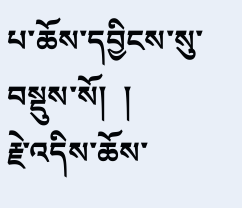པ་ཆོས་དབྱིངས་སུ་བསྡུས་སོ།  །
རྗེ་འདིས་ཆོས་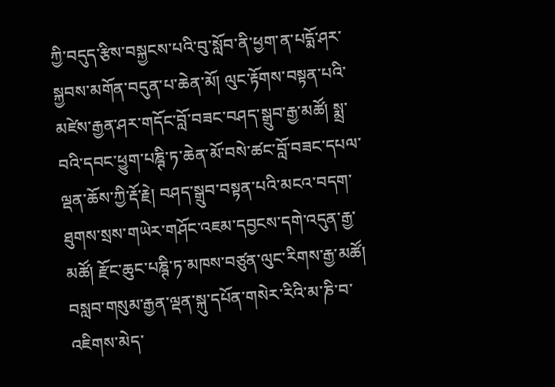ཀྱི་བདུད་རྩིས་བསྐྱངས་པའི་བུ་སློབ་ནི་ཕྱག་ན་པདྨོ་ཤར་སྐྱབས་མགོན་བདུན་པ་ཆེན་མོ། ལུང་རྟོགས་བསྟན་པའི་མཛེས་རྒྱན་ཤར་གདོང་བློ་བཟང་བཤད་སྒྲུབ་རྒྱ་མཚོ། སྨྲ་བའི་དབང་ཕྱུག་པཎྚི་ཏ་ཆེན་མོ་བསེ་ཚང་བློ་བཟང་དཔལ་ལྡན་ཆོས་ཀྱི་རྡོ་རྗེ། བཤད་སྒྲུབ་བསྟན་པའི་མངའ་བདག་ཐུགས་སྲས་གཡེར་གཤོང་འཇམ་དབྱངས་དགེ་འདུན་རྒྱ་མཚོ། རྫོང་ཆུང་པཎྚི་ཏ་མཁས་བཙུན་ལུང་རིགས་རྒྱ་མཚོ། བསླབ་གསུམ་རྒྱན་ལྡན་སྐུ་དཔོན་གསེར་རིའི་མ་ཎི་བ་འཇིགས་མེད་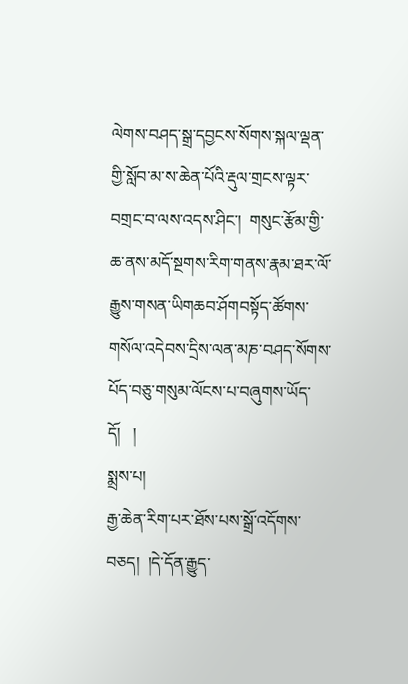ལེགས་བཤད་སྒྲ་དབྱངས་སོགས་སྐལ་ལྡན་གྱི་སློབ་མ་ས་ཆེན་པོའི་རྡུལ་གྲངས་ལྟར་བགྲང་བ་ལས་འདས་ཤིང་།  གསུང་རྩོམ་གྱི་ཆ་ནས་མདོ་སྔགས་རིག་གནས་རྣམ་ཐར་ལོ་རྒྱུས་གསན་ཡིགཆབ་ཤོགབསྟོད་ཚོགས་གསོལ་འདེབས་དྲིས་ལན་མཎ་བཤད་སོགས་པོད་བཅུ་གསུམ་ལོངས་པ་བཞུགས་ཡོད་དོ།   །
སྨྲས་པ།
རྒྱ་ཆེན་རིག་པར་ཐོས་པས་སྒྲོ་འདོགས་བཅད།  །དེ་དོན་རྒྱུད་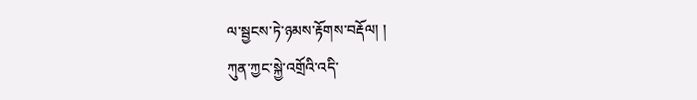ལ་སྦྱངས་ཏེ་ཉམས་རྟོགས་བརྡོལ། །
ཀུན་ཀྱང་སྐྱེ་འགྲོའི་འདི་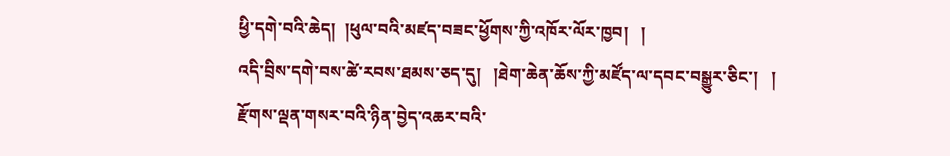ཕྱི་དགེ་བའི་ཆེད།  །ཕུལ་བའི་མཛད་བཟང་ཕྱོགས་ཀྱི་འཁོར་ལོར་ཁྱབ།   །
འདི་བྲིས་དགེ་བས་ཚེ་རབས་ཐམས་ཅད་དུ།   །ཐེག་ཆེན་ཆོས་ཀྱི་མཛོད་ལ་དབང་བསྒྱུར་ཅིང་།   །
རྫོགས་ལྡན་གསར་བའི་ཉིན་བྱེད་འཆར་བའི་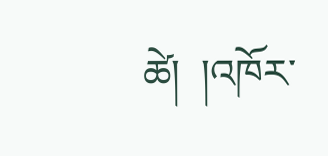ཚེ།  །འཁོར་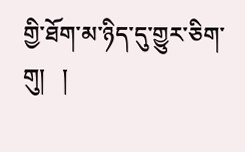གྱི་ཐོག་མ་ཉིད་དུ་གྱུར་ཅིག་གུ།   །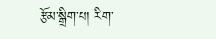རྩོམ་སྒྲིག་པ། རིག་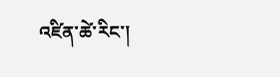འཛིན་ཚེ་རིང་།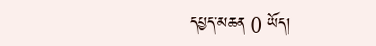དཔྱད་མཆན 0 ཡོད།